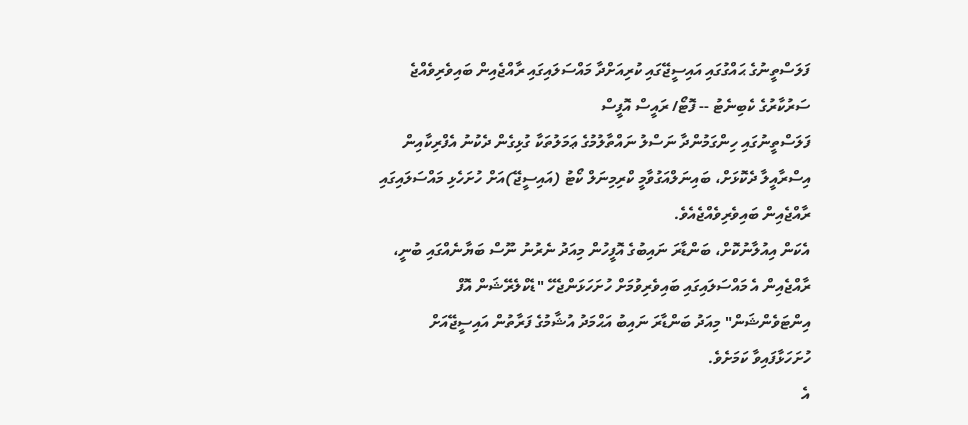ފަލަސްތީނުގެ ޙައްގުގައި އައިސީޖޭގައި ކުރިއަށްދާ މައްސަލައިގައި ރާއްޖެއިން ބައިވެރިވެއްޖެ
ސަރުކާރުގެ ކެބިނެޓު -- ފޮޓޯ/ ރައީސް އޮފީސް
ފަލަސްތީނުގައި ހިންގަމުންދާ ނަސްލު ނައްތާލުމުގެ ޢަމަލުތަކާ ގުޅިގެން ދެކުނު އެފްރިކާއިން އިސްރާއީލާ ދެކޮޅަށް، ބައިނަލްއަގުވާމީ ކްރިމިނަލް ކޯޓު (އައިސީޖޭ)އަށް ހުށަހެޅި މައްސަލައިގައި ރާއްޖެއިން ބައިވެރިވެއްޖެއެވެ.
އެކަން އިއުލާނުކޮށް، ބަންޑާރަ ނައިބުގެ އޮފީހުން މިއަދު ނެރުނު ނޫސް ބަޔާނެއްގައި ބުނީ، ރާއްޖެއިން އެ މައްސަލައިގައި ބައިވެރިވުމަށް ހުށަހަޅަންޖެހޭ "ޑެކްލެރޭޝަން އޮފް އިންޓަވެންޝަން" މިއަދު ބަންޑާރަ ނައިބު އަޙްމަދު އުޝާމުގެ ފަރާތުން އައިސީޖޭއަށް ހުށަހަޅާފައިވާ ކަމަށެވެ.
އެ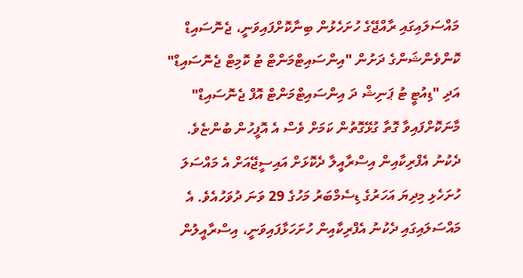މައްސަލައިގައި ރާއްޖޭގެ ހުށަހެޅުން ބިނާކޮށްފައިވަނީ، ޖެނޮސައިޑް ކޮންވެންޝަންގެ ދަށުން "އިންސައިޓްމަންޓް ޓު ކޮމިޓް ޖެނޮސައިޑް" އަދި "ޑިއުޓީ ޓު ޕަނިޝް ދަ އިންސައިޓްމަންޓް އޮފް ޖެނޮސައިޑް" މާނަކޮށްފައިވާ ގޮތާ ގުޅޭގޮތުން ކަމަށް ވެސް އެ އޮފީހުން ބުންޏެވެ.
ދެކުނު އެފްރިކާއިން އިސްރާއީލާ ދެކޮޅަށް އައިސީޖޭއަށް އެ މައްސަލަ ހުށަހެޅި މިދިޔަ އަހަރުގެ ޑިސެމްބަރު މަހުގެ 29 ވަނަ ދުވަހުއެވެ. އެ މައްސަލައިގައި ދެކުނު އެފްރިކާއިން ހުށަހަޅާފައިވަނީ، އިސްރާއީލުން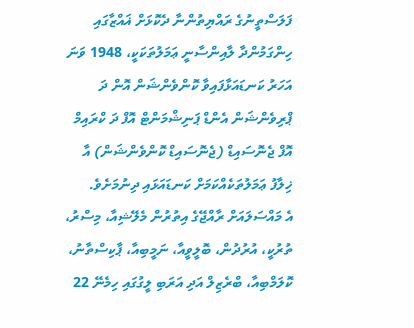ފަލަސްތީނުގެ ރައްޔިތުންނާ ދެކޮޅަށް ޣައްޒާގައި ހިންގަމުންދާ ލާއިންސާނީ ޢަމަލުތަކަކީ، 1948 ވަނަ އަހަރު ކަނޑައަޅާފައިވާ ކޮންވެންޝަން އޮން ދަ ޕްރިވެންޝަން އެންޑް ޕަނިޝްމަންޓް އޮފް ދަ ކްރައިމް އޮފް ޖެނޮސައިޑް (ޖެނޮސައިޑް ކޮންވެންޝަން) އާ ޚިލާފު ޢަމަލުތަކެއްކަމަށް ކަނޑައަޅައި ދިނުމަށެވެ.
އެ މައްސަލައަށް ރާއްޖޭގެ އިތުރުން މެލޭޝިއާ، މިސްރު، ތުރުކީ، އުރުދުން، ބޮލީވީއާ، ނަމީބިއާ، ޕާކިސްތާނު، ކޮލަމްބިއާ، ބްރެޒިލް އަދި އަރަބި ލީގުގައި ހިމެނޭ 22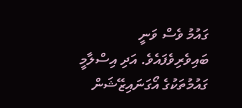ގައުމު ވެސް ވަނީ ބައިވެރިވެފައެވެ. އަދި އިސްލާމީ ގައުމުތަކުގެ އޯގަނައިޒޭޝަން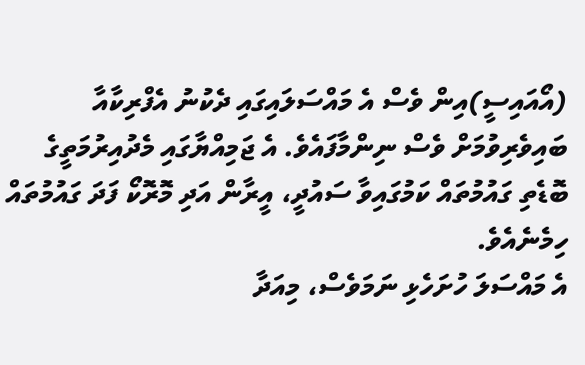(އޯއައިސީ)އިން ވެސް އެ މައްސަލައިގައި ދެކުނު އެފްރިކާއާ ބައިވެރިވުމަށް ވެސް ނިންމާފައެވެ. އެ ޖަމިއްޔާގައި މެދުއިރުމަތީގެ ބޮޑެތި ގައުމުތައް ކަމުގައިވާ ސައުދީ، އީރާން އަދި މޮރޮކޯ ފަދަ ގައުމުތައް ހިމެނެއެވެ.
އެ މައްސަލަ ހުށަހެޅި ނަމަވެސް، މިއަދާ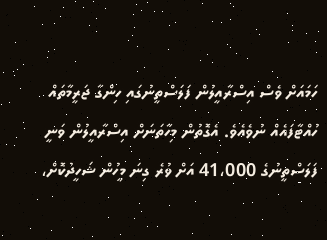ހަމައަށް ވެސް އިސްރާއީލުން ފަލަސްތީނުގައި ހިންގާ ޖަރީމާތައް ހުއްޓާފައެއް ނުވެއެވެ. އެގޮތުން މިހާތަނަށް އިސްރާއީލުން ވަނީ ފަލަސްތީނުގެ 41،000 އަށް ވުރެ ގިނަ މީހުން ޝަހީދުކޮށް،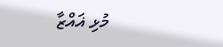މުޅި ޣައްޒާ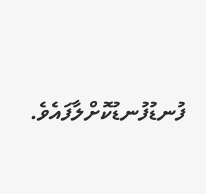ފުނޑުފުނޑުކޮށްލާފައެވެ.